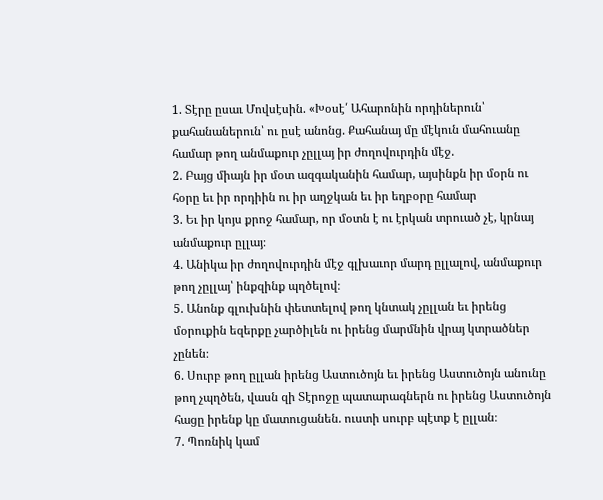1. Տէրը ըսաւ Մովսէսին. «Խօսէ՛ Ահարոնին որդիներուն՝ քահանաներուն՝ ու ըսէ անոնց. Քահանայ մը մէկուն մահուանը համար թող անմաքուր չըլլայ իր ժողովուրդին մէջ.
2. Բայց միայն իր մօտ ազգականին համար, այսինքն իր մօրն ու հօրը եւ իր որդիին ու իր աղջկան եւ իր եղբօրը համար
3. Եւ իր կոյս քրոջ համար, որ մօտն է ու էրկան տրուած չէ, կրնայ անմաքուր ըլլայ։
4. Անիկա իր ժողովուրդին մէջ գլխաւոր մարդ ըլլալով, անմաքուր թող չըլլայ՝ ինքզինք պղծելով։
5. Անոնք գլուխնին փետտելով թող կնտակ չըլլան եւ իրենց մօրուքին եզերքը չարծիլեն ու իրենց մարմնին վրայ կտրածներ չընեն։
6. Սուրբ թող ըլլան իրենց Աստուծոյն եւ իրենց Աստուծոյն անունը թող չպղծեն, վասն զի Տէրոջը պատարագներն ու իրենց Աստուծոյն հացը իրենք կը մատուցանեն. ուստի սուրբ պէտք է ըլլան։
7. Պոռնիկ կամ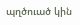պղծուած կին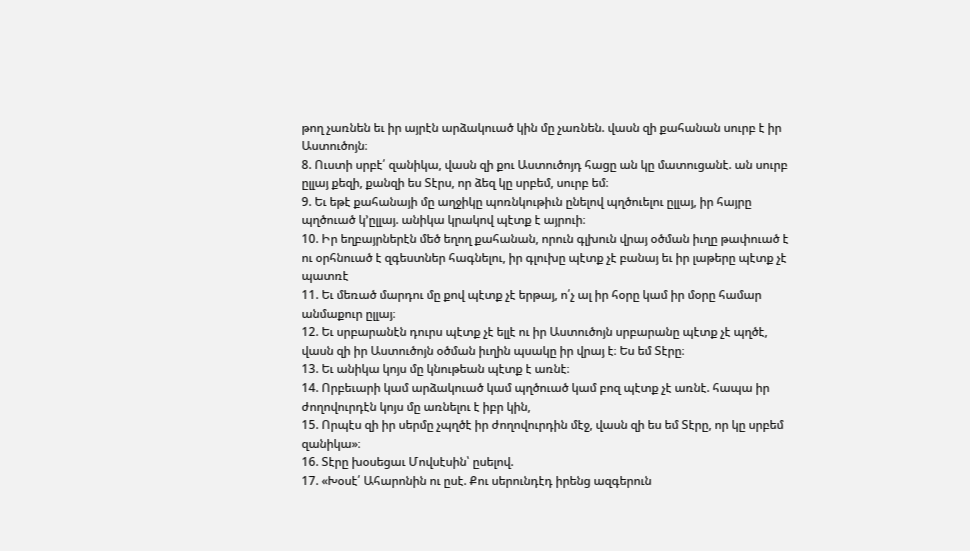թող չառնեն եւ իր այրէն արձակուած կին մը չառնեն. վասն զի քահանան սուրբ է իր Աստուծոյն։
8. Ուստի սրբէ՛ զանիկա, վասն զի քու Աստուծոյդ հացը ան կը մատուցանէ. ան սուրբ ըլլայ քեզի, քանզի ես Տէրս, որ ձեզ կը սրբեմ, սուրբ եմ։
9. Եւ եթէ քահանայի մը աղջիկը պոռնկութիւն ընելով պղծուելու ըլլայ, իր հայրը պղծուած կ’ըլլայ. անիկա կրակով պէտք է այրուի։
10. Իր եղբայրներէն մեծ եղող քահանան, որուն գլխուն վրայ օծման իւղը թափուած է ու օրհնուած է զգեստներ հագնելու, իր գլուխը պէտք չէ բանայ եւ իր լաթերը պէտք չէ պատռէ
11. Եւ մեռած մարդու մը քով պէտք չէ երթայ, ո՛չ ալ իր հօրը կամ իր մօրը համար անմաքուր ըլլայ։
12. Եւ սրբարանէն դուրս պէտք չէ ելլէ ու իր Աստուծոյն սրբարանը պէտք չէ պղծէ, վասն զի իր Աստուծոյն օծման իւղին պսակը իր վրայ է։ Ես եմ Տէրը։
13. Եւ անիկա կոյս մը կնութեան պէտք է առնէ։
14. Որբեւարի կամ արձակուած կամ պղծուած կամ բոզ պէտք չէ առնէ. հապա իր ժողովուրդէն կոյս մը առնելու է իբր կին,
15. Որպէս զի իր սերմը չպղծէ իր ժողովուրդին մէջ, վասն զի ես եմ Տէրը, որ կը սրբեմ զանիկա»։
16. Տէրը խօսեցաւ Մովսէսին՝ ըսելով.
17. «Խօսէ՛ Ահարոնին ու ըսէ. Քու սերունդէդ իրենց ազգերուն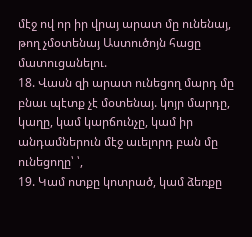մէջ ով որ իր վրայ արատ մը ունենայ, թող չմօտենայ Աստուծոյն հացը մատուցանելու.
18. Վասն զի արատ ունեցող մարդ մը բնաւ պէտք չէ մօտենայ. կոյր մարդը, կաղը, կամ կարճունչը, կամ իր անդամներուն մէջ աւելորդ բան մը ունեցողը՝ ՝,
19. Կամ ոտքը կոտրած, կամ ձեռքը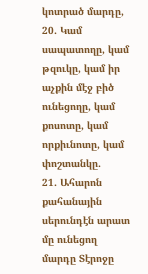կոտրած մարդը,
20. Կամ սապատողը, կամ թզուկը, կամ իր աչքին մէջ բիծ ունեցողը, կամ քոսոտը, կամ որքիւնոտը, կամ փոշտանկը.
21. Ահարոն քահանային սերունդէն արատ մը ունեցող մարդը Տէրոջը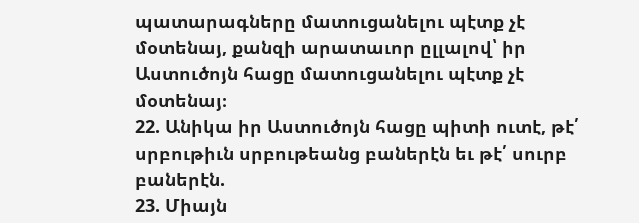պատարագները մատուցանելու պէտք չէ մօտենայ, քանզի արատաւոր ըլլալով՝ իր Աստուծոյն հացը մատուցանելու պէտք չէ մօտենայ։
22. Անիկա իր Աստուծոյն հացը պիտի ուտէ, թէ՛ սրբութիւն սրբութեանց բաներէն եւ թէ՛ սուրբ բաներէն.
23. Միայն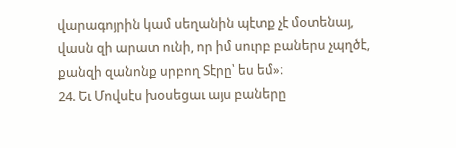վարագոյրին կամ սեղանին պէտք չէ մօտենայ, վասն զի արատ ունի, որ իմ սուրբ բաներս չպղծէ, քանզի զանոնք սրբող Տէրը՝ ես եմ»։
24. Եւ Մովսէս խօսեցաւ այս բաները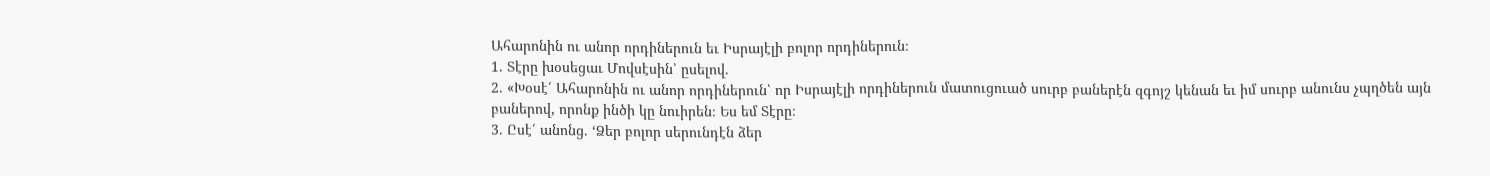Ահարոնին ու անոր որդիներուն եւ Իսրայէլի բոլոր որդիներուն։
1. Տէրը խօսեցաւ Մովսէսին՝ ըսելով.
2. «Խօսէ՛ Ահարոնին ու անոր որդիներուն՝ որ Իսրայէլի որդիներուն մատուցուած սուրբ բաներէն զգոյշ կենան եւ իմ սուրբ անունս չպղծեն այն բաներով, որոնք ինծի կը նուիրեն։ Ես եմ Տէրը։
3. Ըսէ՛ անոնց. ‘Ձեր բոլոր սերունդէն ձեր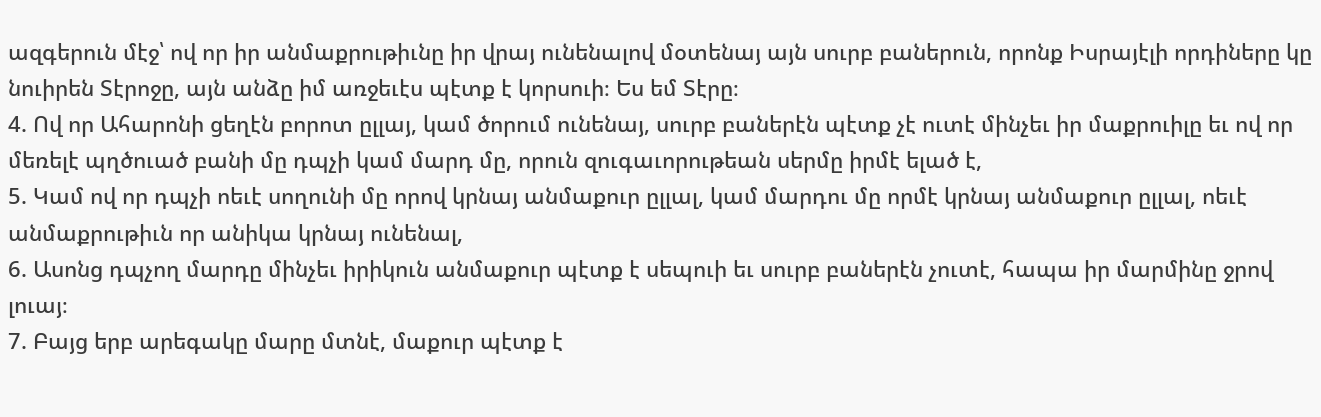ազգերուն մէջ՝ ով որ իր անմաքրութիւնը իր վրայ ունենալով մօտենայ այն սուրբ բաներուն, որոնք Իսրայէլի որդիները կը նուիրեն Տէրոջը, այն անձը իմ առջեւէս պէտք է կորսուի։ Ես եմ Տէրը։
4. Ով որ Ահարոնի ցեղէն բորոտ ըլլայ, կամ ծորում ունենայ, սուրբ բաներէն պէտք չէ ուտէ մինչեւ իր մաքրուիլը եւ ով որ մեռելէ պղծուած բանի մը դպչի կամ մարդ մը, որուն զուգաւորութեան սերմը իրմէ ելած է,
5. Կամ ով որ դպչի ոեւէ սողունի մը որով կրնայ անմաքուր ըլլալ, կամ մարդու մը որմէ կրնայ անմաքուր ըլլալ, ոեւէ անմաքրութիւն որ անիկա կրնայ ունենալ,
6. Ասոնց դպչող մարդը մինչեւ իրիկուն անմաքուր պէտք է սեպուի եւ սուրբ բաներէն չուտէ, հապա իր մարմինը ջրով լուայ։
7. Բայց երբ արեգակը մարը մտնէ, մաքուր պէտք է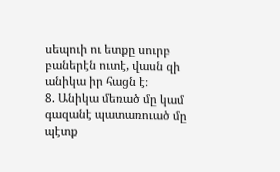սեպուի ու ետքը սուրբ բաներէն ուտէ, վասն զի անիկա իր հացն է։
8. Անիկա մեռած մը կամ գազանէ պատառուած մը պէտք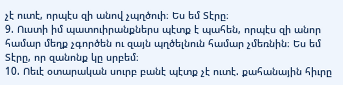չէ ուտէ, որպէս զի անով չպղծուի։ Ես եմ Տէրը։
9. Ուստի իմ պատուիրանքներս պէտք է պահեն, որպէս զի անոր համար մեղք չգործեն ու զայն պղծելնուն համար չմեռնին։ Ես եմ Տէրը, որ զանոնք կը սրբեմ։
10. Ոեւէ օտարական սուրբ բանէ պէտք չէ ուտէ. քահանային հիւրը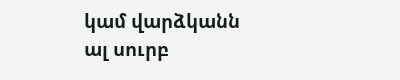կամ վարձկանն ալ սուրբ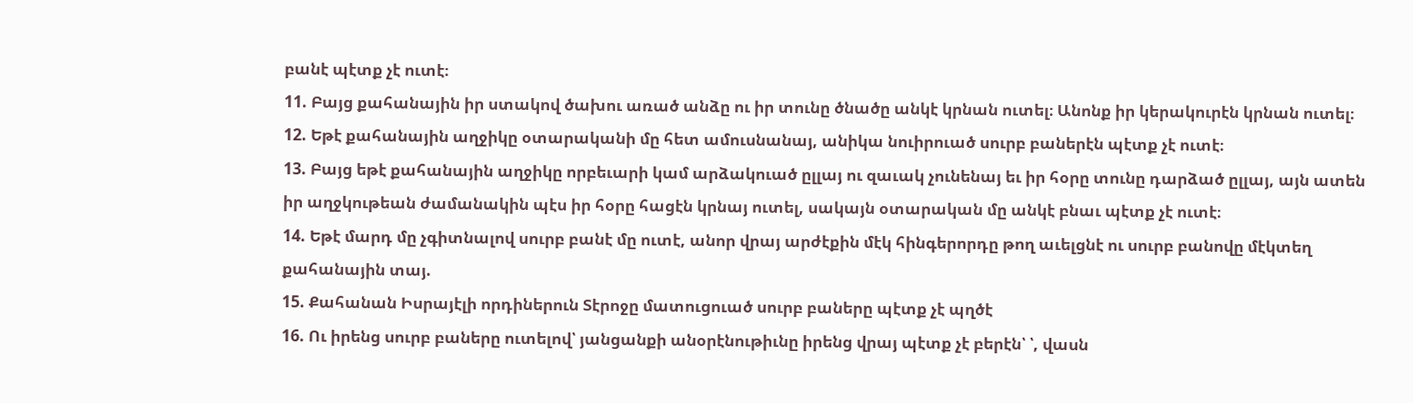բանէ պէտք չէ ուտէ։
11. Բայց քահանային իր ստակով ծախու առած անձը ու իր տունը ծնածը անկէ կրնան ուտել։ Անոնք իր կերակուրէն կրնան ուտել։
12. Եթէ քահանային աղջիկը օտարականի մը հետ ամուսնանայ, անիկա նուիրուած սուրբ բաներէն պէտք չէ ուտէ։
13. Բայց եթէ քահանային աղջիկը որբեւարի կամ արձակուած ըլլայ ու զաւակ չունենայ եւ իր հօրը տունը դարձած ըլլայ, այն ատեն իր աղջկութեան ժամանակին պէս իր հօրը հացէն կրնայ ուտել, սակայն օտարական մը անկէ բնաւ պէտք չէ ուտէ։
14. Եթէ մարդ մը չգիտնալով սուրբ բանէ մը ուտէ, անոր վրայ արժէքին մէկ հինգերորդը թող աւելցնէ ու սուրբ բանովը մէկտեղ քահանային տայ.
15. Քահանան Իսրայէլի որդիներուն Տէրոջը մատուցուած սուրբ բաները պէտք չէ պղծէ
16. Ու իրենց սուրբ բաները ուտելով՝ յանցանքի անօրէնութիւնը իրենց վրայ պէտք չէ բերէն՝ ՝, վասն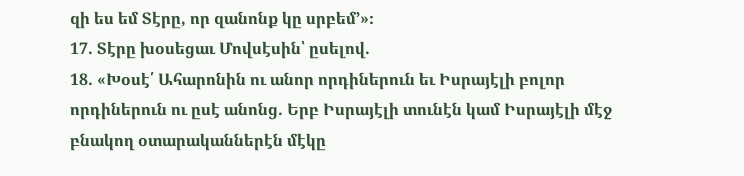զի ես եմ Տէրը, որ զանոնք կը սրբեմ’»։
17. Տէրը խօսեցաւ Մովսէսին՝ ըսելով.
18. «Խօսէ՛ Ահարոնին ու անոր որդիներուն եւ Իսրայէլի բոլոր որդիներուն ու ըսէ անոնց. Երբ Իսրայէլի տունէն կամ Իսրայէլի մէջ բնակող օտարականներէն մէկը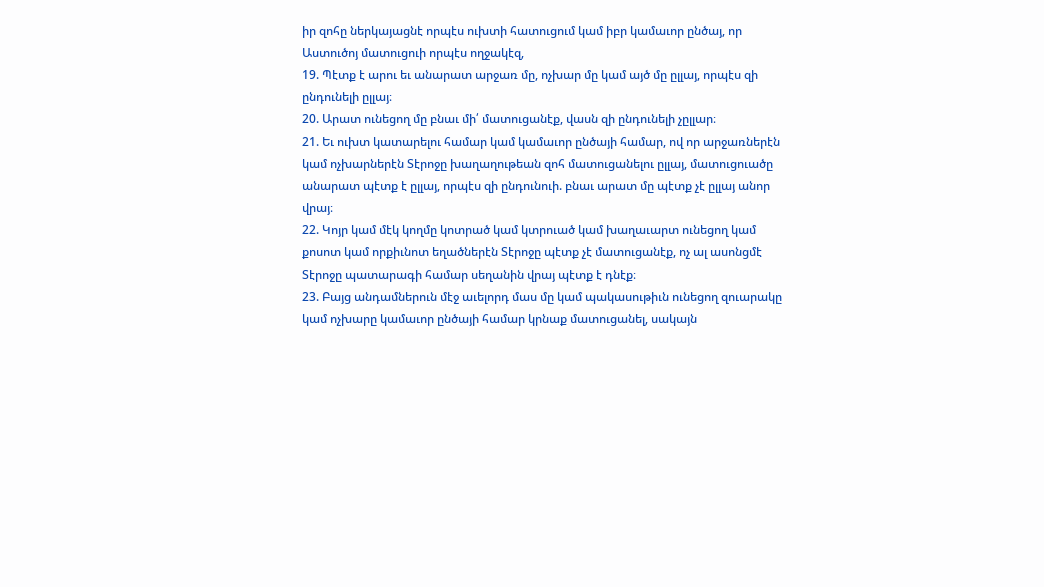իր զոհը ներկայացնէ որպէս ուխտի հատուցում կամ իբր կամաւոր ընծայ, որ Աստուծոյ մատուցուի որպէս ողջակէզ,
19. Պէտք է արու եւ անարատ արջառ մը, ոչխար մը կամ այծ մը ըլլայ, որպէս զի ընդունելի ըլլայ։
20. Արատ ունեցող մը բնաւ մի՛ մատուցանէք, վասն զի ընդունելի չըլլար։
21. Եւ ուխտ կատարելու համար կամ կամաւոր ընծայի համար, ով որ արջառներէն կամ ոչխարներէն Տէրոջը խաղաղութեան զոհ մատուցանելու ըլլայ, մատուցուածը անարատ պէտք է ըլլայ, որպէս զի ընդունուի. բնաւ արատ մը պէտք չէ ըլլայ անոր վրայ։
22. Կոյր կամ մէկ կողմը կոտրած կամ կտրուած կամ խաղաւարտ ունեցող կամ քոսոտ կամ որքիւնոտ եղածներէն Տէրոջը պէտք չէ մատուցանէք, ոչ ալ ասոնցմէ Տէրոջը պատարագի համար սեղանին վրայ պէտք է դնէք։
23. Բայց անդամներուն մէջ աւելորդ մաս մը կամ պակասութիւն ունեցող զուարակը կամ ոչխարը կամաւոր ընծայի համար կրնաք մատուցանել, սակայն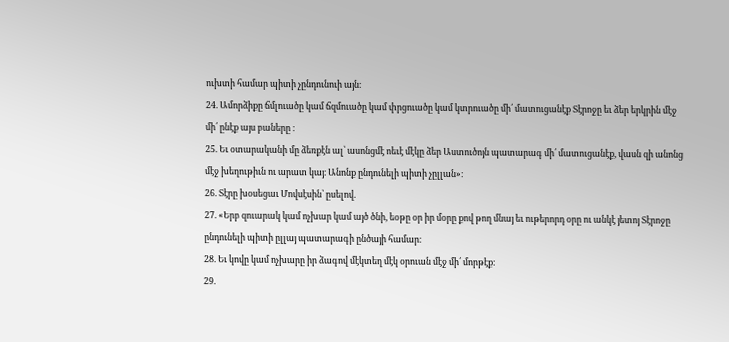ուխտի համար պիտի չընդունուի այն։
24. Ամորձիքը ճմլուածը կամ ճզմուածը կամ փրցուածը կամ կտրուածը մի՛ մատուցանէք Տէրոջը եւ ձեր երկրին մէջ մի՛ ընէք այս բաները ։
25. Եւ օտարականի մը ձեռքէն ալ՝ ասոնցմէ ոեւէ մէկը ձեր Աստուծոյն պատարագ մի՛ մատուցանէք, վասն զի անոնց մէջ խեղութիւն ու արատ կայ։ Անոնք ընդունելի պիտի չըլլան»։
26. Տէրը խօսեցաւ Մովսէսին՝ ըսելով.
27. «Երբ զուարակ կամ ոչխար կամ այծ ծնի, եօթը օր իր մօրը քով թող մնայ եւ ութերորդ օրը ու անկէ յետոյ Տէրոջը ընդունելի պիտի ըլլայ պատարագի ընծայի համար։
28. Եւ կովը կամ ոչխարը իր ձագով մէկտեղ մէկ օրուան մէջ մի՛ մորթէք։
29.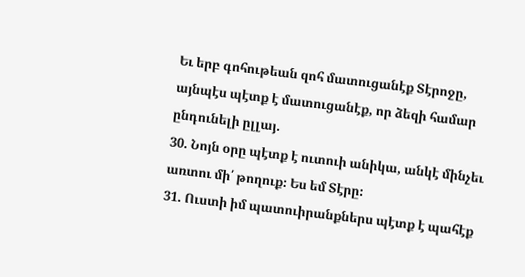Եւ երբ գոհութեան զոհ մատուցանէք Տէրոջը, այնպէս պէտք է մատուցանէք, որ ձեզի համար ընդունելի ըլլայ.
30. Նոյն օրը պէտք է ուտուի անիկա, անկէ մինչեւ առտու մի՛ թողուք։ Ես եմ Տէրը։
31. Ուստի իմ պատուիրանքներս պէտք է պահէք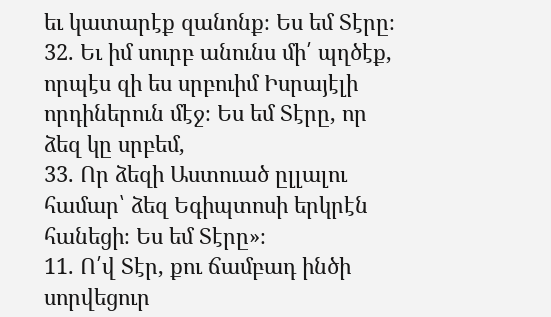եւ կատարէք զանոնք։ Ես եմ Տէրը։
32. Եւ իմ սուրբ անունս մի՛ պղծէք, որպէս զի ես սրբուիմ Իսրայէլի որդիներուն մէջ։ Ես եմ Տէրը, որ ձեզ կը սրբեմ,
33. Որ ձեզի Աստուած ըլլալու համար՝ ձեզ Եգիպտոսի երկրէն հանեցի։ Ես եմ Տէրը»։
11. Ո՛վ Տէր, քու ճամբադ ինծի սորվեցուր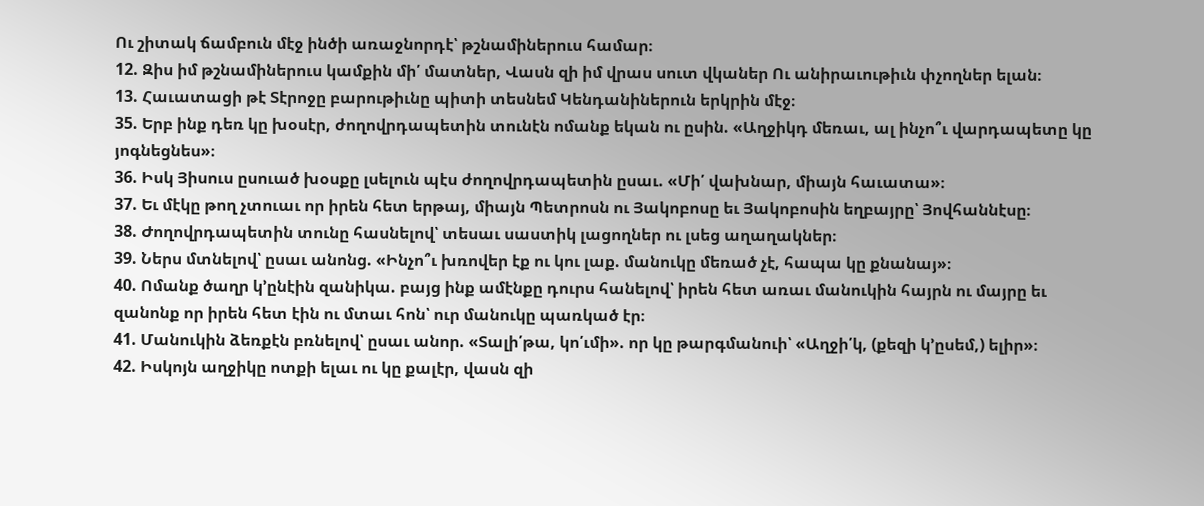Ու շիտակ ճամբուն մէջ ինծի առաջնորդէ՝ թշնամիներուս համար։
12. Զիս իմ թշնամիներուս կամքին մի՛ մատներ, Վասն զի իմ վրաս սուտ վկաներ Ու անիրաւութիւն փչողներ ելան։
13. Հաւատացի թէ Տէրոջը բարութիւնը պիտի տեսնեմ Կենդանիներուն երկրին մէջ։
35. Երբ ինք դեռ կը խօսէր, ժողովրդապետին տունէն ոմանք եկան ու ըսին. «Աղջիկդ մեռաւ, ալ ինչո՞ւ վարդապետը կը յոգնեցնես»։
36. Իսկ Յիսուս ըսուած խօսքը լսելուն պէս ժողովրդապետին ըսաւ. «Մի՛ վախնար, միայն հաւատա»։
37. Եւ մէկը թող չտուաւ որ իրեն հետ երթայ, միայն Պետրոսն ու Յակոբոսը եւ Յակոբոսին եղբայրը՝ Յովհաննէսը։
38. Ժողովրդապետին տունը հասնելով՝ տեսաւ սաստիկ լացողներ ու լսեց աղաղակներ։
39. Ներս մտնելով՝ ըսաւ անոնց. «Ինչո՞ւ խռովեր էք ու կու լաք. մանուկը մեռած չէ, հապա կը քնանայ»։
40. Ոմանք ծաղր կ’ընէին զանիկա. բայց ինք ամէնքը դուրս հանելով՝ իրեն հետ առաւ մանուկին հայրն ու մայրը եւ զանոնք որ իրեն հետ էին ու մտաւ հոն՝ ուր մանուկը պառկած էր։
41. Մանուկին ձեռքէն բռնելով՝ ըսաւ անոր. «Տալի՛թա, կո՛ւմի». որ կը թարգմանուի՝ «Աղջի՛կ, (քեզի կ’ըսեմ,) ելիր»։
42. Իսկոյն աղջիկը ոտքի ելաւ ու կը քալէր, վասն զի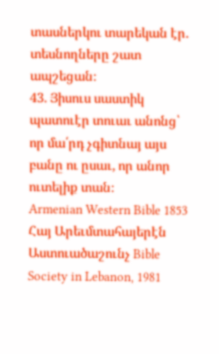տասներկու տարեկան էր. տեսնողները շատ ապշեցան։
43. Յիսուս սաստիկ պատուէր տուաւ անոնց՝ որ մա՛րդ չգիտնայ այս բանը ու ըսաւ, որ անոր ուտելիք տան։
Armenian Western Bible 1853
Հայ Արեւմտահայերէն Աստուածաշունչ Bible Society in Lebanon, 1981